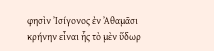φησὶν Ἰσίγονος ἐν Ἀθαμᾶσι κρήνην εἶναι ἧς τὸ μὲν ὕδωρ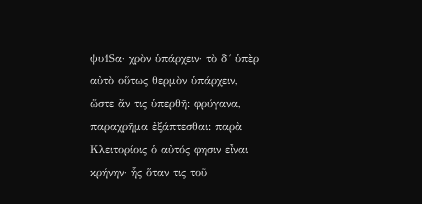ψυ1Sα· χρὸν ὑπάρχειν· τὸ δ´ ὑπὲρ αὐτὸ οὕτως θερμὸν ὑπάρχειν, ὥστε ἄν τις ὑπερθῆ: φρύγανα, παραχρῆμα ἐξάπτεσθαι: παρὰ Κλειτορίοις ὁ αὐτός φησιν εἶναι κρήνην· ἧς ὅταν τις τοῦ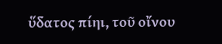ὕδατος πίηι, τοῦ οἴνου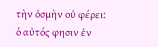τὴν ὀσμὴν οὐ φέρει: ὁ αὐτός φησιν ἐν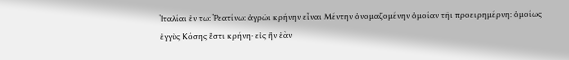Ἰταλίαι ἐν τω: Ῥεατίνω: ἀγρῶι κρήνην εἶναι Μέντην ὀνομαζομένην ὁμοίαν τῆι προειρημέρνη: ὁμοίως ἐγγὺς Κόσης ἔστι κρήνη· εἰς ἥν ἐὰν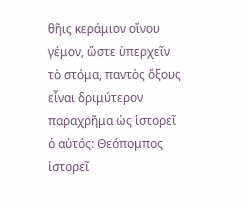θῆις κεράμιον οἴνου γέμον, ὥστε ὑπερχεῖν τὸ στόμα, παντὸς ὄξους εἶναι δριμύτερον παραχρῆμα ὡς ἱστορεῖ ὁ αὐτός: Θεόπομπος ἱστορεῖ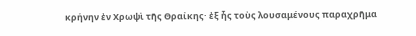κρήνην ἐν Χρωψὶ τῆς Θραίκης· ἐξ ἧς τοὺς λουσαμένους παραχρῆμα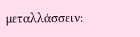μεταλλάσσειν: